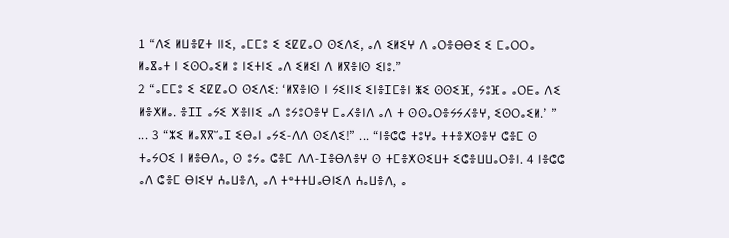1 “ⴷⵉ ⵍⵡⴻⵇⵜ ⵏⵏⵉ, ⴰⵎⵎⵓ ⵉ ⵉⵇⵇⴰⵔ ⵙⵉⴷⵉ, ⴰⴷ ⵉⵍⵉⵖ ⴷ ⴰⵔⴻⴱⴱⵉ ⵉ ⵎⴰⵔⵔⴰ ⵍⴰⴵⴰⵜ ⵏ ⵉⵙⵔⴰⵉⵍ ⵓ ⵏⵉⵜⵏⵉ ⴰⴷ ⵉⵍⵉⵏ ⴷ ⵍⴳⴻⵏⵙ ⵉⵏⵓ.”
2 “ⴰⵎⵎⵓ ⵉ ⵉⵇⵇⴰⵔ ⵙⵉⴷⵉ: ‘ⵍⴳⴻⵏⵙ ⵏ ⵢⵉⵏⵏⵉ ⵉⵏⴻⵊⵎⴻⵏ ⵥⵉ ⵙⵙⵉⴼ, ⵢⵓⴼⴰ ⴰⵔⴹⴰ ⴷⵉ ⵍⴻⵅⵍⴰ. ⴻⵊⵊ ⴰⵢⵉ ⵅⴻⵏⵏⵉ ⴰⴷ ⵓⵢⵓⵔⴻⵖ ⵎⴰⵃⴻⵏⴷ ⴰⴷ ⵜ ⵙⵙⴰⵔⴻⵢⵢⵃⴻⵖ, ⵉⵙⵔⴰⵉⵍ.’ ” ... 3 “ⵣⵉ ⵍⴰⴳⴳⵯⴰⵊ ⵉⴱⴰⵏ ⴰⵢⵉ-ⴷⴷ ⵙⵉⴷⵉ!” ... “ⵏⴻⵛⵛ ⵜⵓⵖⴰ ⵜⵜⴻⵅⵙⴻⵖ ⵛⴻⵎ ⵙ ⵜⴰⵢⵔⵉ ⵏ ⵍⴻⴱⴷⴰ, ⵙ ⵓⵢⴰ ⵛⴻⵎ ⴷⴷ-ⵊⴻⴱⴷⴻⵖ ⵙ ⵜⵎⴻⵅⵙⵉⵡⵜ ⵉⵛⴻⵡⵡⴰⵔⴻⵏ. 4 ⵏⴻⵛⵛ ⴰⴷ ⵛⴻⵎ ⴱⵏⵉⵖ ⵄⴰⵡⴻⴷ, ⴰⴷ ⵜᵉⵜⵜⵡⴰⴱⵏⵉⴷ ⵄⴰⵡⴻⴷ, ⴰ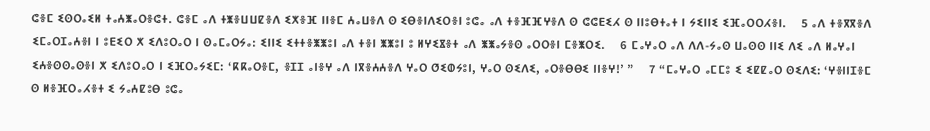ⵛⴻⵎ ⵉⵙⵔⴰⵉⵍ ⵜⴰⵄⵥⴰⵔⴻⵛⵜ. ⵛⴻⵎ ⴰⴷ ⵜⵥⴻⵡⵡⵇⴻⴷ ⵉⵅⴻⴼ ⵏⵏⴻⵎ ⵄⴰⵡⴻⴷ ⵙ ⵉⴱⴻⵏⴷⵉⵔⴻⵏ ⵓⵛⴰ ⴰⴷ ⵜⴻⴼⴼⵖⴻⴷ ⵙ ⵛⵛⴹⵉⵃ ⵙ ⵏⵏⵓⴱⵜⴰⵜ ⵏ ⵢⵉⵏⵏⵉ ⵉⴼⴰⵔⵔⵃⴻⵏ.    5 ⴰⴷ ⵜⴻⴳⴳⴻⴷ ⵉⵎⴰⵔⵊⴰⵄⴻⵏ ⵏ ⵓⴹⵉⵔ ⵅ ⵉⴷⵓⵔⴰⵔ ⵏ ⵙⴰⵎⴰⵔⵢⴰ: ⵉⵏⵏⵉ ⵉⵜⵜⴻⵥⵥⵓⵏ ⴰⴷ ⵜⴻⵏ ⵥⵥⵓⵏ ⵓ ⵍⵖⵉⴵⴻⵜ ⴰⴷ ⵥⵥⴰⵢⴻⵙ ⴰⵔⵔⴻⵏ ⵎⴻⵥⵔⵉ.    6 ⵎⴰⵖⴰⵔ ⴰⴷ ⴷⴷ-ⵢⴰⵙ ⵡⴰⵙⵙ ⵏⵏⵉ ⴷⵉ ⴰⴷ ⵍⴰⵖⴰⵏ ⵉⵄⴻⵙⵙⴰⵙⴻⵏ ⵅ ⵉⴷⵓⵔⴰⵔ ⵏ ⵉⴼⵔⴰⵢⵉⵎ: ‘ⴽⴽⴰⵔⴻⵎ, ⴻⵊⵊ ⴰⵏⴻⵖ ⴰⴷ ⵏⴳⴻⵄⵄⴻⴷ ⵖⴰⵔ ⵚⵉⵀⵢⵓⵏ, ⵖⴰⵔ ⵙⵉⴷⵉ, ⴰⵔⴻⴱⴱⵉ ⵏⵏⴻⵖ!’ ”    7 “ⵎⴰⵖⴰⵔ ⴰⵎⵎⵓ ⵉ ⵉⵇⵇⴰⵔ ⵙⵉⴷⵉ: ‘ⵖⴻⵏⵏⵊⴻⵎ ⵙ ⵍⴻⴼⵔⴰⵃⴻⵜ ⵉ ⵢⴰⵄⵇⵓⴱ ⵓⵛⴰ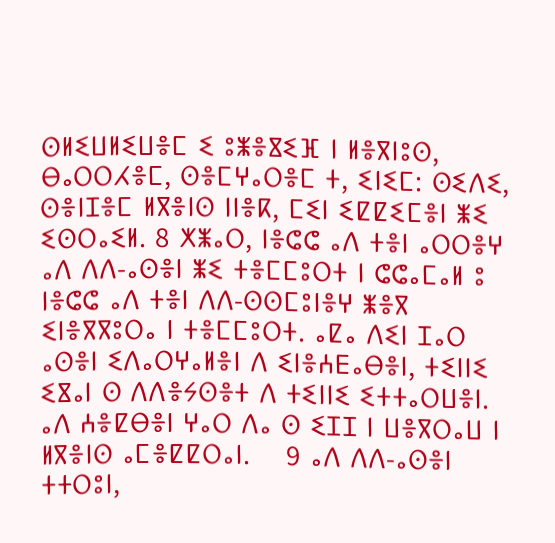ⵙⵍⵉⵡⵍⵉⵡⴻⵎ ⵉ ⵓⵥⴻⴵⵉⴼ ⵏ ⵍⴻⴳⵏⵓⵙ, ⴱⴰⵔⵔⵃⴻⵎ, ⵙⴻⵎⵖⴰⵔⴻⵎ ⵜ, ⵉⵏⵉⵎ: ⵙⵉⴷⵉ, ⵙⴻⵏⵊⴻⵎ ⵍⴳⴻⵏⵙ ⵏⵏⴻⴽ, ⵎⵉⵏ ⵉⵇⵇⵉⵎⴻⵏ ⵥⵉ ⵉⵙⵔⴰⵉⵍ. 8 ⵅⵥⴰⵔ, ⵏⴻⵛⵛ ⴰⴷ ⵜⴻⵏ ⴰⵔⵔⴻⵖ ⴰⴷ ⴷⴷ-ⴰⵙⴻⵏ ⵥⵉ ⵜⴻⵎⵎⵓⵔⵜ ⵏ ⵛⵛⴰⵎⴰⵍ ⵓ ⵏⴻⵛⵛ ⴰⴷ ⵜⴻⵏ ⴷⴷ-ⵙⵙⵎⵓⵏⴻⵖ ⵥⴻⴳ ⵉⵏⴻⴳⴳⵓⵔⴰ ⵏ ⵜⴻⵎⵎⵓⵔⵜ. ⴰⵇⴰ ⴷⵉⵏ ⵊⴰⵔ ⴰⵙⴻⵏ ⵉⴷⴰⵔⵖⴰⵍⴻⵏ ⴷ ⵉⵏⴻⵄⴹⴰⴱⴻⵏ, ⵜⵉⵏⵏⵉ ⵉⴵⴰⵏ ⵙ ⴷⴷⴻⵢⵙⴻⵜ ⴷ ⵜⵉⵏⵏⵉ ⵉⵜⵜⴰⵔⵡⴻⵏ. ⴰⴷ ⵄⴻⵇⴱⴻⵏ ⵖⴰⵔ ⴷⴰ ⵙ ⵉⵊⵊ ⵏ ⵡⴻⴳⵔⴰⵡ ⵏ ⵍⴳⴻⵏⵙ ⴰⵎⴻⵇⵇⵔⴰⵏ.    9 ⴰⴷ ⴷⴷ-ⴰⵙⴻⵏ ⵜⵜⵔⵓⵏ,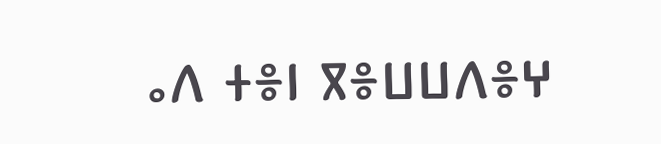ⴰⴷ ⵜⴻⵏ ⴳⴻⵡⵡⴷⴻⵖ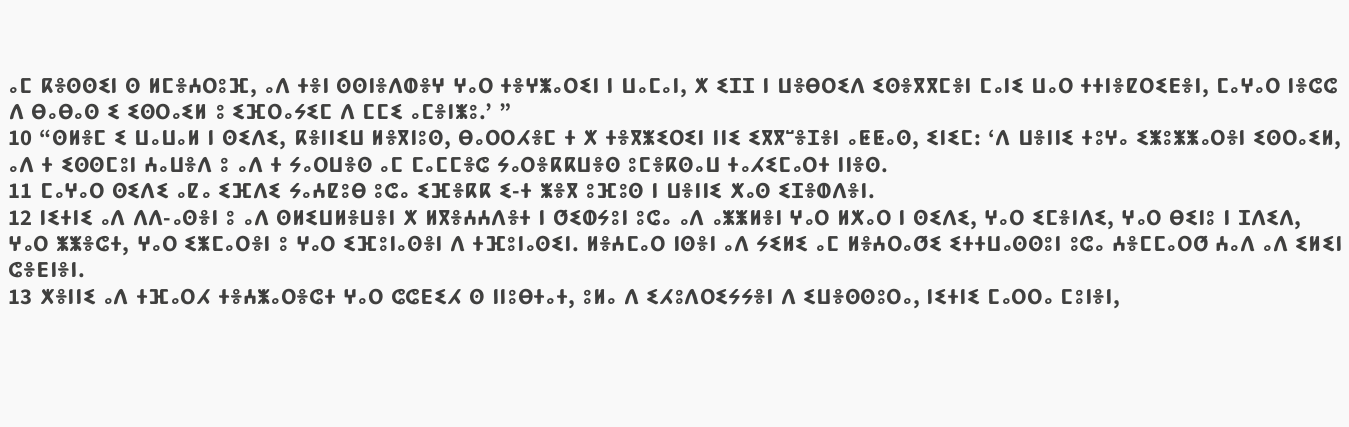ⴰⵎ ⴽⴻⵙⵙⵉⵏ ⵙ ⵍⵎⴻⵄⵔⵓⴼ, ⴰⴷ ⵜⴻⵏ ⵙⵙⵏⴻⴷⵀⴻⵖ ⵖⴰⵔ ⵜⴻⵖⵥⴰⵔⵉⵏ ⵏ ⵡⴰⵎⴰⵏ, ⵅ ⵉⵊⵊ ⵏ ⵡⴻⴱⵔⵉⴷ ⵉⵙⴻⴳⴳⵎⴻⵏ ⵎⴰⵏⵉ ⵡⴰⵔ ⵜⵜⵏⴻⵇⵔⵉⴹⴻⵏ, ⵎⴰⵖⴰⵔ ⵏⴻⵛⵛ ⴷ ⴱⴰⴱⴰⵙ ⵉ ⵉⵙⵔⴰⵉⵍ ⵓ ⵉⴼⵔⴰⵢⵉⵎ ⴷ ⵎⵎⵉ ⴰⵎⴻⵏⵥⵓ.’ ”
10 “ⵙⵍⴻⵎ ⵉ ⵡⴰⵡⴰⵍ ⵏ ⵙⵉⴷⵉ, ⴽⴻⵏⵏⵉⵡ ⵍⴻⴳⵏⵓⵙ, ⴱⴰⵔⵔⵃⴻⵎ ⵜ ⵅ ⵜⴻⴳⵥⵉⵔⵉⵏ ⵏⵏⵉ ⵉⴳⴳⵯⴻⵊⴻⵏ ⴰⵟⵟⴰⵙ, ⵉⵏⵉⵎ: ‘ⴷ ⵡⴻⵏⵏⵉ ⵜⵓⵖⴰ ⵉⵥⵓⵥⵥⴰⵔⴻⵏ ⵉⵙⵔⴰⵉⵍ, ⴰⴷ ⵜ ⵉⵙⵙⵎⵓⵏ ⵄⴰⵡⴻⴷ ⵓ ⴰⴷ ⵜ ⵢⴰⵔⵡⴻⵙ ⴰⵎ ⵎⴰⵎⵎⴻⵛ ⵢⴰⵔⴻⴽⴽⵡⴻⵙ ⵓⵎⴻⴽⵙⴰⵡ ⵜⴰⵃⵉⵎⴰⵔⵜ ⵏⵏⴻⵙ.
11 ⵎⴰⵖⴰⵔ ⵙⵉⴷⵉ ⴰⵇⴰ ⵉⴼⴷⵉ ⵢⴰⵄⵇⵓⴱ ⵓⵛⴰ ⵉⴼⴻⴽⴽ ⵉ-ⵜ ⵥⴻⴳ ⵓⴼⵓⵙ ⵏ ⵡⴻⵏⵏⵉ ⵅⴰⵙ ⵉⵊⴻⵀⴷⴻⵏ.
12 ⵏⵉⵜⵏⵉ ⴰⴷ ⴷⴷ-ⴰⵙⴻⵏ ⵓ ⴰⴷ ⵙⵍⵉⵡⵍⴻⵡⴻⵏ ⵅ ⵍⴳⴻⵄⵄⴷⴻⵜ ⵏ ⵚⵉⵀⵢⵓⵏ ⵓⵛⴰ ⴰⴷ ⴰⵥⵥⵍⴻⵏ ⵖⴰⵔ ⵍⵅⴰⵔ ⵏ ⵙⵉⴷⵉ, ⵖⴰⵔ ⵉⵎⴻⵏⴷⵉ, ⵖⴰⵔ ⴱⵉⵏⵓ ⵏ ⵊⴷⵉⴷ, ⵖⴰⵔ ⵥⵥⴻⵛⵜ, ⵖⴰⵔ ⵉⵥⵎⴰⵔⴻⵏ ⵓ ⵖⴰⵔ ⵉⴼⵓⵏⴰⵙⴻⵏ ⴷ ⵜⴼⵓⵏⴰⵙⵉⵏ. ⵍⴻⵄⵎⴰⵔ ⵏⵙⴻⵏ ⴰⴷ ⵢⵉⵍⵉ ⴰⵎ ⵍⴻⵄⵔⴰⵚⵉ ⵉⵜⵜⵡⴰⵙⵙⵓⵏ ⵓⵛⴰ ⵄⴻⵎⵎⴰⵔⵚ ⵄⴰⴷ ⴰⴷ ⵉⵍⵉⵏ ⵛⴻⴹⵏⴻⵏ.
13 ⵅⴻⵏⵏⵉ ⴰⴷ ⵜⴼⴰⵔⵃ ⵜⴻⵄⵥⴰⵔⴻⵛⵜ ⵖⴰⵔ ⵛⵛⴹⵉⵃ ⵙ ⵏⵏⵓⴱⵜⴰⵜ, ⵓⵍⴰ ⴷ ⵉⵃⵓⴷⵔⵉⵢⵢⴻⵏ ⴷ ⵉⵡⴻⵙⵙⵓⵔⴰ, ⵏⵉⵜⵏⵉ ⵎⴰⵔⵔⴰ ⵎⵓⵏⴻⵏ,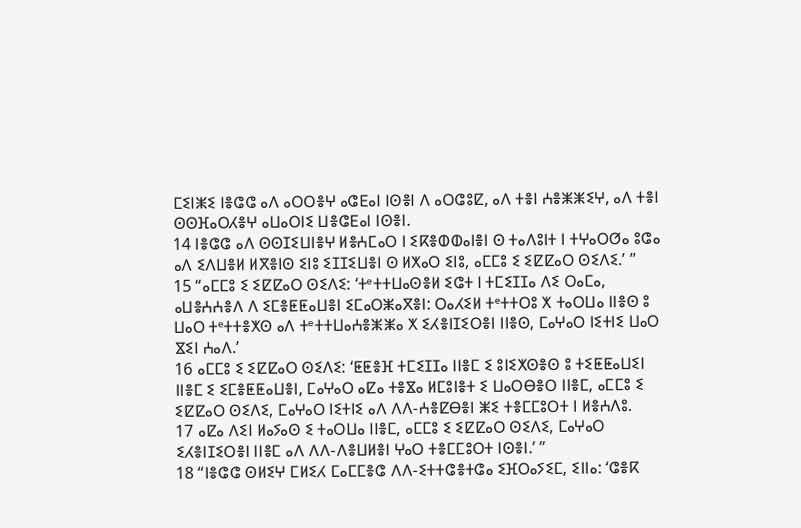ⵎⵉⵏⵥⵉ ⵏⴻⵛⵛ ⴰⴷ ⴰⵔⵔⴻⵖ ⴰⵛⴹⴰⵏ ⵏⵙⴻⵏ ⴷ ⴰⵔⵛⵓⵇ, ⴰⴷ ⵜⴻⵏ ⵄⴻⵥⵥⵉⵖ, ⴰⴷ ⵜⴻⵏ ⵙⵙⴼⴰⵔⵃⴻⵖ ⴰⵡⴰⵔⵏⵉ ⵡⴻⵛⴹⴰⵏ ⵏⵙⴻⵏ.
14 ⵏⴻⵛⵛ ⴰⴷ ⵙⵙⵊⵉⵡⵏⴻⵖ ⵍⴻⵄⵎⴰⵔ ⵏ ⵉⴽⴻⵀⵀⴰⵏⴻⵏ ⵙ ⵜⴰⴷⵓⵏⵜ ⵏ ⵜⵖⴰⵔⵚⴰ ⵓⵛⴰ ⴰⴷ ⵉⴷⵡⴻⵍ ⵍⴳⴻⵏⵙ ⵉⵏⵓ ⵉⵊⵊⵉⵡⴻⵏ ⵙ ⵍⵅⴰⵔ ⵉⵏⵓ, ⴰⵎⵎⵓ ⵉ ⵉⵇⵇⴰⵔ ⵙⵉⴷⵉ.’ ”
15 “ⴰⵎⵎⵓ ⵉ ⵉⵇⵇⴰⵔ ⵙⵉⴷⵉ: ‘ⵜᵉⵜⵜⵡⴰⵙⴻⵍ ⵉⵛⵜ ⵏ ⵜⵎⵉⵊⵊⴰ ⴷⵉ ⵔⴰⵎⴰ, ⴰⵡⴻⵄⵄⴻⴷ ⴷ ⵉⵎⴻⵟⵟⴰⵡⴻⵏ ⵉⵎⴰⵔⵥⴰⴳⴻⵏ: ⵔⴰⵃⵉⵍ ⵜᵉⵜⵜⵔⵓ ⵅ ⵜⴰⵔⵡⴰ ⵏⵏⴻⵙ ⵓ ⵡⴰⵔ ⵜᵉⵜⵜⴻⵅⵙ ⴰⴷ ⵜᵉⵜⵜⵡⴰⵄⴻⵥⵥⴰ ⵅ ⵉⵃⴻⵏⵊⵉⵔⴻⵏ ⵏⵏⴻⵙ, ⵎⴰⵖⴰⵔ ⵏⵉⵜⵏⵉ ⵡⴰⵔ ⴵⵉⵏ ⵄⴰⴷ.’
16 ⴰⵎⵎⵓ ⵉ ⵉⵇⵇⴰⵔ ⵙⵉⴷⵉ: ‘ⵟⵟⴻⴼ ⵜⵎⵉⵊⵊⴰ ⵏⵏⴻⵎ ⵉ ⵓⵏⵉⵅⵙⴻⵙ ⵓ ⵜⵉⵟⵟⴰⵡⵉⵏ ⵏⵏⴻⵎ ⵉ ⵉⵎⴻⵟⵟⴰⵡⴻⵏ, ⵎⴰⵖⴰⵔ ⴰⵇⴰ ⵜⴻⴵⴰ ⵍⵎⵓⵏⴻⵜ ⵉ ⵡⴰⵔⴱⴻⵔ ⵏⵏⴻⵎ, ⴰⵎⵎⵓ ⵉ ⵉⵇⵇⴰⵔ ⵙⵉⴷⵉ, ⵎⴰⵖⴰⵔ ⵏⵉⵜⵏⵉ ⴰⴷ ⴷⴷ-ⵄⴻⵇⴱⴻⵏ ⵥⵉ ⵜⴻⵎⵎⵓⵔⵜ ⵏ ⵍⴻⵄⴷⵓ.
17 ⴰⵇⴰ ⴷⵉⵏ ⵍⴰⵢⴰⵙ ⵉ ⵜⴰⵔⵡⴰ ⵏⵏⴻⵎ, ⴰⵎⵎⵓ ⵉ ⵉⵇⵇⴰⵔ ⵙⵉⴷⵉ, ⵎⴰⵖⴰⵔ ⵉⵃⴻⵏⵊⵉⵔⴻⵏ ⵏⵏⴻⵎ ⴰⴷ ⴷⴷ-ⴷⴻⵡⵍⴻⵏ ⵖⴰⵔ ⵜⴻⵎⵎⵓⵔⵜ ⵏⵙⴻⵏ.’ ”
18 “ⵏⴻⵛⵛ ⵙⵍⵉⵖ ⵎⵍⵉⵃ ⵎⴰⵎⵎⴻⵛ ⴷⴷ-ⵉⵜⵜⵛⴻⵜⵛⴰ ⵉⴼⵔⴰⵢⵉⵎ, ⵉⵏⵏⴰ: ‘ⵛⴻⴽ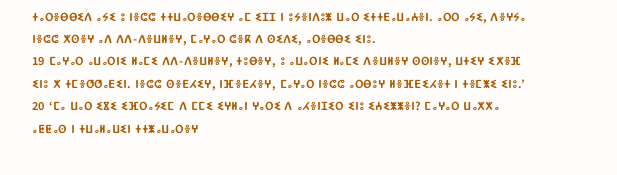ⵜⴰⵔⴻⴱⴱⵉⴷ ⴰⵢⵉ ⵓ ⵏⴻⵛⵛ ⵜⵜⵡⴰⵔⴻⴱⴱⵉⵖ ⴰⵎ ⵉⵊⵊ ⵏ ⵓⵢⴻⵏⴷⵓⵥ ⵡⴰⵔ ⵉⵜⵜⴹⴰⵡⴰⵄⴻⵏ. ⴰⵔⵔ ⴰⵢⵉ, ⴷⴻⵖⵢⴰ ⵏⴻⵛⵛ ⵅⵙⴻⵖ ⴰⴷ ⴷⴷ-ⴷⴻⵡⵍⴻⵖ, ⵎⴰⵖⴰⵔ ⵛⴻⴽ ⴷ ⵙⵉⴷⵉ, ⴰⵔⴻⴱⴱⵉ ⵉⵏⵓ.
19 ⵎⴰⵖⴰⵔ ⴰⵡⴰⵔⵏⵉ ⵍⴰⵎⵉ ⴷⴷ-ⴷⴻⵡⵍⴻⵖ, ⵜⵓⴱⴻⵖ, ⵓ ⴰⵡⴰⵔⵏⵉ ⵍⴰⵎⵉ ⴷⴻⵡⵍⴻⵖ ⵙⵙⵏⴻⵖ, ⵡⵜⵉⵖ ⵉⵅⴻⴼ ⵉⵏⵓ ⵅ ⵜⵎⴻⵚⵚⴰⴹⵉⵏ. ⵏⴻⵛⵛ ⵙⴻⴹⵃⵉⵖ, ⵏⴼⴻⴹⵃⴻⵖ, ⵎⴰⵖⴰⵔ ⵏⴻⵛⵛ ⴰⵔⴱⵓⵖ ⵍⴻⴼⴹⵉⵃⴻⵜ ⵏ ⵜⴻⵎⵥⵉ ⵉⵏⵓ.’    20 ‘ⵎⴰ ⵡⴰⵔ ⵉⴵⵉ ⵉⴼⵔⴰⵢⵉⵎ ⴷ ⵎⵎⵉ ⵉⵖⵍⴰⵏ ⵖⴰⵔⵉ ⴷ ⴰⵃⴻⵏⵊⵉⵔ ⵉⵏⵓ ⵉⵄⵉⵥⵥⴻⵏ? ⵎⴰⵖⴰⵔ ⵡⴰⵅⵅⴰ ⴰⵟⵟⴰⵙ ⵏ ⵜⵡⴰⵍⴰⵡⵉⵏ ⵜⵜⵥⴰⵡⴰⵔⴻⵖ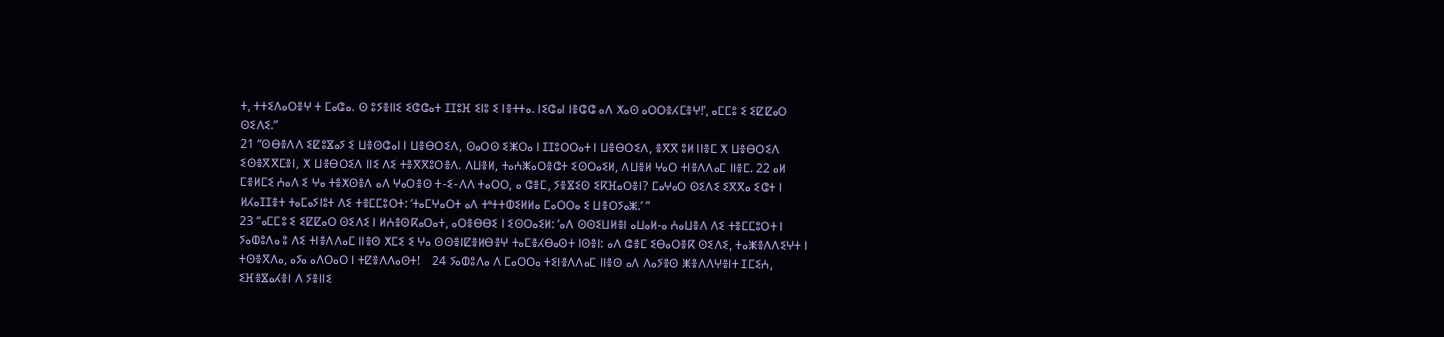ⵜ, ⵜⵜⵉⴷⴰⵔⴻⵖ ⵜ ⵎⴰⵛⴰ. ⵙ ⵓⵢⴻⵏⵏⵉ ⵉⵛⵛⴰⵜ ⵊⵊⵓⴼ ⵉⵏⵓ ⵉ ⵏⴻⵜⵜⴰ. ⵏⵉⵛⴰⵏ ⵏⴻⵛⵛ ⴰⴷ ⵅⴰⵙ ⴰⵔⵔⴻⵃⵎⴻⵖ!’, ⴰⵎⵎⵓ ⵉ ⵉⵇⵇⴰⵔ ⵙⵉⴷⵉ.”
21 “ⵙⴱⴻⴷⴷ ⵉⵇⵓⴵⴰⵢ ⵉ ⵡⴻⵙⵛⴰⵏ ⵏ ⵡⴻⴱⵔⵉⴷ, ⵙⴰⵔⵙ ⵉⵥⵔⴰ ⵏ ⵊⵊⵓⵔⵔⴰⵜ ⵏ ⵡⴻⴱⵔⵉⴷ, ⴻⴳⴳ ⵓⵍ ⵏⵏⴻⵎ ⵅ ⵡⴻⴱⵔⵉⴷ ⵉⵙⴻⴳⴳⵎⴻⵏ, ⵅ ⵡⴻⴱⵔⵉⴷ ⵏⵏⵉ ⴷⵉ ⵜⴻⴳⴳⵓⵔⴻⴷ. ⴷⵡⴻⵍ, ⵜⴰⵄⵥⴰⵔⴻⵛⵜ ⵉⵙⵔⴰⵉⵍ, ⴷⵡⴻⵍ ⵖⴰⵔ ⵜⵏⴻⴷⴷⴰⵎ ⵏⵏⴻⵎ. 22 ⴰⵍ ⵎⴻⵍⵎⵉ ⵄⴰⴷ ⵉ ⵖⴰ ⵜⴻⵅⵙⴻⴷ ⴰⴷ ⵖⴰⵔⴻⵙ ⵜ-ⵉ-ⴷⴷ ⵜⴰⵔⵔ, ⴰ ⵛⴻⵎ, ⵢⴻⴵⵉⵙ ⵉⴽⴼⴰⵔⴻⵏ? ⵎⴰⵖⴰⵔ ⵙⵉⴷⵉ ⵉⴳⴳⴰ ⵉⵛⵜ ⵏ ⵍⵃⴰⵊⵊⴻⵜ ⵜⴰⵎⴰⵢⵏⵓⵜ ⴷⵉ ⵜⴻⵎⵎⵓⵔⵜ: ‘ⵜⴰⵎⵖⴰⵔⵜ ⴰⴷ ⵜᵉⵜⵜⵀⵉⵍⵍⴰ ⵎⴰⵔⵔⴰ ⵉ ⵡⴻⵔⵢⴰⵥ.’ ”
23 “ⴰⵎⵎⵓ ⵉ ⵉⵇⵇⴰⵔ ⵙⵉⴷⵉ ⵏ ⵍⵄⴻⵙⴽⴰⵔⴰⵜ, ⴰⵔⴻⴱⴱⵉ ⵏ ⵉⵙⵔⴰⵉⵍ: ‘ⴰⴷ ⵙⵙⵉⵡⵍⴻⵏ ⴰⵡⴰⵍ-ⴰ ⵄⴰⵡⴻⴷ ⴷⵉ ⵜⴻⵎⵎⵓⵔⵜ ⵏ ⵢⴰⵀⵓⴷⴰ ⵓ ⴷⵉ ⵜⵏⴻⴷⴷⴰⵎ ⵏⵏⴻⵙ ⵅⵎⵉ ⵉ ⵖⴰ ⵙⵙⴻⵏⵇⴻⵍⴱⴻⵖ ⵜⴰⵎⴻⵃⴱⴰⵙⵜ ⵏⵙⴻⵏ: ⴰⴷ ⵛⴻⵎ ⵉⴱⴰⵔⴻⴽ ⵙⵉⴷⵉ, ⵜⴰⵥⴻⴷⴷⵉⵖⵜ ⵏ ⵜⵙⴻⴳⴷⴰ, ⴰⵢⴰ ⴰⴷⵔⴰⵔ ⵏ ⵜⵇⴻⴷⴷⴰⵙⵜ!    24 ⵢⴰⵀⵓⴷⴰ ⴷ ⵎⴰⵔⵔⴰ ⵜⵉⵏⴻⴷⴷⴰⵎ ⵏⵏⴻⵙ ⴰⴷ ⴷⴰⵢⴻⵙ ⵥⴻⴷⴷⵖⴻⵏⵜ ⵊⵎⵉⵄ, ⵉⴼⴻⴵⴰⵃⴻⵏ ⴷ ⵢⴻⵏⵏⵉ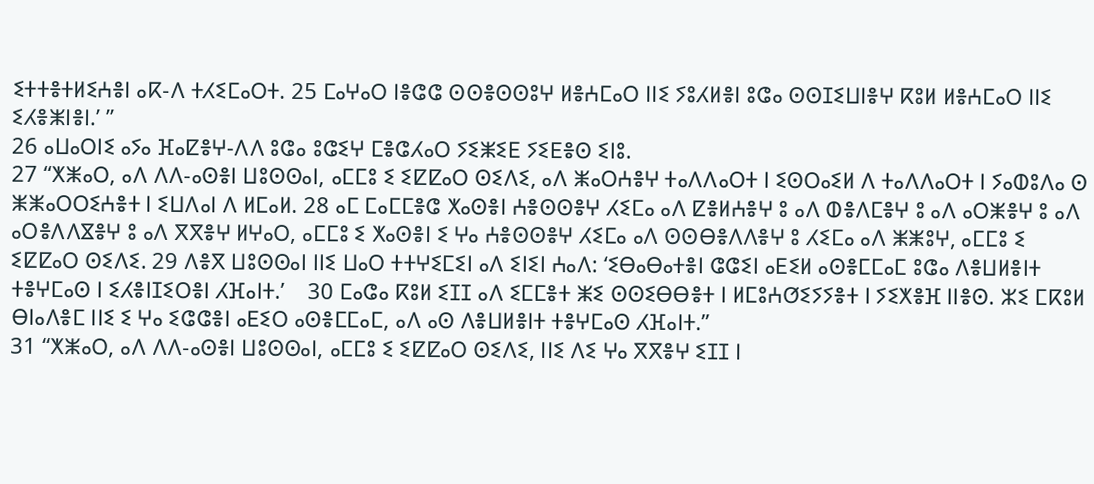ⵉⵜⵜⴻⵜⵍⵉⵄⴻⵏ ⴰⴽ-ⴷ ⵜⵃⵉⵎⴰⵔⵜ. 25 ⵎⴰⵖⴰⵔ ⵏⴻⵛⵛ ⵙⵙⴻⵙⵙⵓⵖ ⵍⴻⵄⵎⴰⵔ ⵏⵏⵉ ⵢⵓⵃⵍⴻⵏ ⵓⵛⴰ ⵙⵙⵊⵉⵡⵏⴻⵖ ⴽⵓⵍ ⵍⴻⵄⵎⴰⵔ ⵏⵏⵉ ⵉⵃⴻⵥⵏⴻⵏ.’ ”
26 ⴰⵡⴰⵔⵏⵉ ⴰⵢⴰ ⴼⴰⵇⴻⵖ-ⴷⴷ ⵓⵛⴰ ⵓⵛⵉⵖ ⵎⴻⵛⵃⴰⵔ ⵢⵉⵥⵉⴹ ⵢⵉⴹⴻⵙ ⵉⵏⵓ.
27 “ⵅⵥⴰⵔ, ⴰⴷ ⴷⴷ-ⴰⵙⴻⵏ ⵡⵓⵙⵙⴰⵏ, ⴰⵎⵎⵓ ⵉ ⵉⵇⵇⴰⵔ ⵙⵉⴷⵉ, ⴰⴷ ⵥⴰⵔⵄⴻⵖ ⵜⴰⴷⴷⴰⵔⵜ ⵏ ⵉⵙⵔⴰⵉⵍ ⴷ ⵜⴰⴷⴷⴰⵔⵜ ⵏ ⵢⴰⵀⵓⴷⴰ ⵙ ⵥⵥⴰⵔⵔⵉⵄⴻⵜ ⵏ ⵉⵡⴷⴰⵏ ⴷ ⵍⵎⴰⵍ. 28 ⴰⵎ ⵎⴰⵎⵎⴻⵛ ⵅⴰⵙⴻⵏ ⵄⴻⵙⵙⴻⵖ ⵃⵉⵎⴰ ⴰⴷ ⵇⴻⵍⵄⴻⵖ ⵓ ⴰⴷ ⵀⴻⴷⵎⴻⵖ ⵓ ⴰⴷ ⴰⵔⵥⴻⵖ ⵓ ⴰⴷ ⴰⵔⴻⴷⴷⴵⴻⵖ ⵓ ⴰⴷ ⴳⴳⴻⵖ ⵍⵖⴰⵔ, ⴰⵎⵎⵓ ⵉ ⵅⴰⵙⴻⵏ ⵉ ⵖⴰ ⵄⴻⵙⵙⴻⵖ ⵃⵉⵎⴰ ⴰⴷ ⵙⵙⴱⴻⴷⴷⴻⵖ ⵓ ⵃⵉⵎⴰ ⴰⴷ ⵥⵥⵓⵖ, ⴰⵎⵎⵓ ⵉ ⵉⵇⵇⴰⵔ ⵙⵉⴷⵉ. 29 ⴷⴻⴳ ⵡⵓⵙⵙⴰⵏ ⵏⵏⵉ ⵡⴰⵔ ⵜⵜⵖⵉⵎⵉⵏ ⴰⴷ ⵉⵏⵉⵏ ⵄⴰⴷ: ‘ⵉⴱⴰⴱⴰⵜⴻⵏ ⵛⵛⵉⵏ ⴰⴹⵉⵍ ⴰⵙⴻⵎⵎⴰⵎ ⵓⵛⴰ ⴷⴻⵡⵍⴻⵏⵜ ⵜⴻⵖⵎⴰⵙ ⵏ ⵉⵃⴻⵏⵊⵉⵔⴻⵏ ⵃⴼⴰⵏⵜ.’    30 ⵎⴰⵛⴰ ⴽⵓⵍ ⵉⵊⵊ ⴰⴷ ⵉⵎⵎⴻⵜ ⵥⵉ ⵙⵙⵉⴱⴱⴻⵜ ⵏ ⵍⵎⵓⵄⵚⵉⵢⵢⴻⵜ ⵏ ⵢⵉⵅⴻⴼ ⵏⵏⴻⵙ. ⵣⵉ ⵎⴽⵓⵍ ⴱⵏⴰⴷⴻⵎ ⵏⵏⵉ ⵉ ⵖⴰ ⵉⵛⵛⴻⵏ ⴰⴹⵉⵔ ⴰⵙⴻⵎⵎⴰⵎ, ⴰⴷ ⴰⵙ ⴷⴻⵡⵍⴻⵏⵜ ⵜⴻⵖⵎⴰⵙ ⵃⴼⴰⵏⵜ.”
31 “ⵅⵥⴰⵔ, ⴰⴷ ⴷⴷ-ⴰⵙⴻⵏ ⵡⵓⵙⵙⴰⵏ, ⴰⵎⵎⵓ ⵉ ⵉⵇⵇⴰⵔ ⵙⵉⴷⵉ, ⵏⵏⵉ ⴷⵉ ⵖⴰ ⴳⴳⴻⵖ ⵉⵊⵊ ⵏ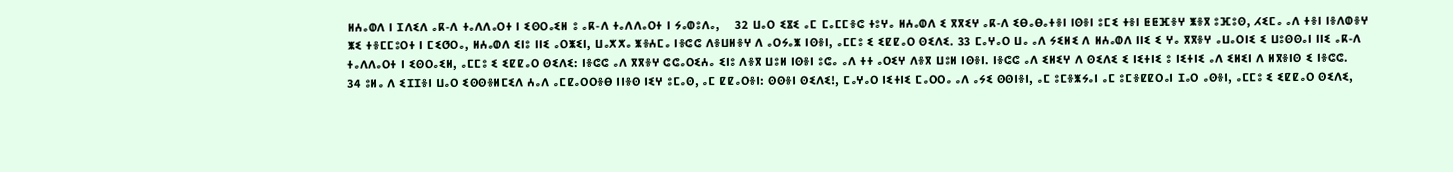ⵍⵄⴰⵀⴷ ⵏ ⵊⴷⵉⴷ ⴰⴽ-ⴷ ⵜⴰⴷⴷⴰⵔⵜ ⵏ ⵉⵙⵔⴰⵉⵍ ⵓ ⴰⴽ-ⴷ ⵜⴰⴷⴷⴰⵔⵜ ⵏ ⵢⴰⵀⵓⴷⴰ,    32 ⵡⴰⵔ ⵉⴵⵉ ⴰⵎ ⵎⴰⵎⵎⴻⵛ ⵜⵓⵖⴰ ⵍⵄⴰⵀⴷ ⵉ ⴳⴳⵉⵖ ⴰⴽ-ⴷ ⵉⴱⴰⴱⴰⵜⴻⵏ ⵏⵙⴻⵏ ⵓⵎⵉ ⵜⴻⵏ ⵟⵟⴼⴻⵖ ⵥⴻⴳ ⵓⴼⵓⵙ, ⵃⵉⵎⴰ ⴰⴷ ⵜⴻⵏ ⵏⴻⴷⵀⴻⵖ ⵥⵉ ⵜⴻⵎⵎⵓⵔⵜ ⵏ ⵎⵉⵚⵔⴰ, ⵍⵄⴰⵀⴷ ⵉⵏⵓ ⵏⵏⵉ ⴰⵔⵥⵉⵏ, ⵡⴰⵅⵅⴰ ⵥⴻⵄⵎⴰ ⵏⴻⵛⵛ ⴷⴻⵡⵍⴻⵖ ⴷ ⴰⵔⵢⴰⵥ ⵏⵙⴻⵏ, ⴰⵎⵎⵓ ⵉ ⵉⵇⵇⴰⵔ ⵙⵉⴷⵉ. 33 ⵎⴰⵖⴰⵔ ⵡⴰ ⴰⴷ ⵢⵉⵍⵉ ⴷ ⵍⵄⴰⵀⴷ ⵏⵏⵉ ⵉ ⵖⴰ ⴳⴳⴻⵖ ⴰⵡⴰⵔⵏⵉ ⵉ ⵡⵓⵙⵙⴰⵏ ⵏⵏⵉ ⴰⴽ-ⴷ ⵜⴰⴷⴷⴰⵔⵜ ⵏ ⵉⵙⵔⴰⵉⵍ, ⴰⵎⵎⵓ ⵉ ⵉⵇⵇⴰⵔ ⵙⵉⴷⵉ: ⵏⴻⵛⵛ ⴰⴷ ⴳⴳⴻⵖ ⵛⵛⴰⵔⵉⵄⴰ ⵉⵏⵓ ⴷⴻⴳ ⵡⵓⵍ ⵏⵙⴻⵏ ⵓⵛⴰ ⴰⴷ ⵜⵜ ⴰⵔⵉⵖ ⴷⴻⴳ ⵡⵓⵍ ⵏⵙⴻⵏ. ⵏⴻⵛⵛ ⴰⴷ ⵉⵍⵉⵖ ⴷ ⵙⵉⴷⵉ ⵉ ⵏⵉⵜⵏⵉ ⵓ ⵏⵉⵜⵏⵉ ⴰⴷ ⵉⵍⵉⵏ ⴷ ⵍⴳⴻⵏⵙ ⵉ ⵏⴻⵛⵛ.    34 ⵓⵍⴰ ⴷ ⵉⵊⵊⴻⵏ ⵡⴰⵔ ⵉⵙⵙⴻⵍⵎⵉⴷ ⵄⴰⴷ ⴰⵎⵇⴰⵔⵔⴻⴱ ⵏⵏⴻⵙ ⵏⵉⵖ ⵓⵎⴰⵙ, ⴰⵎ ⵇⵇⴰⵔⴻⵏ: ⵙⵙⴻⵏ ⵙⵉⴷⵉ!, ⵎⴰⵖⴰⵔ ⵏⵉⵜⵏⵉ ⵎⴰⵔⵔⴰ ⴰⴷ ⴰⵢⵉ ⵙⵙⵏⴻⵏ, ⴰⵎ ⵓⵎⴻⵥⵢⴰⵏ ⴰⵎ ⵓⵎⴻⵇⵇⵔⴰⵏ ⵊⴰⵔ ⴰⵙⴻⵏ, ⴰⵎⵎⵓ ⵉ ⵉⵇⵇⴰⵔ ⵙⵉⴷⵉ,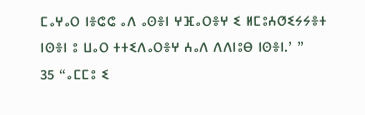ⵎⴰⵖⴰⵔ ⵏⴻⵛⵛ ⴰⴷ ⴰⵙⴻⵏ ⵖⴼⴰⵔⴻⵖ ⵉ ⵍⵎⵓⵄⵚⵉⵢⵢⴻⵜ ⵏⵙⴻⵏ ⵓ ⵡⴰⵔ ⵜⵜⵉⴷⴰⵔⴻⵖ ⵄⴰⴷ ⴷⴷⵏⵓⴱ ⵏⵙⴻⵏ.’ ”
35 “ⴰⵎⵎⵓ ⵉ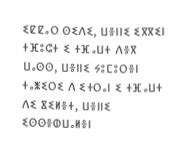ⵉⵇⵇⴰⵔ ⵙⵉⴷⵉ, ⵡⴻⵏⵏⵉ ⵉⴳⴳⵉⵏ ⵜⴼⵓⵛⵜ ⵉ ⵜⴼⴰⵡⵜ ⴷⴻⴳ ⵡⴰⵙⵙ, ⵡⴻⵏⵏⵉ ⵢⵓⵎⵓⵔⴻⵏ ⵜⴰⵥⵉⵔⵉ ⴷ ⵉⵜⵔⴰⵏ ⵉ ⵜⴼⴰⵡⵜ ⴷⵉ ⴵⵉⵍⴻⵜ, ⵡⴻⵏⵏⵉ ⵉⵙⵙⴻⵀⵡⴰⵍⴻⵏ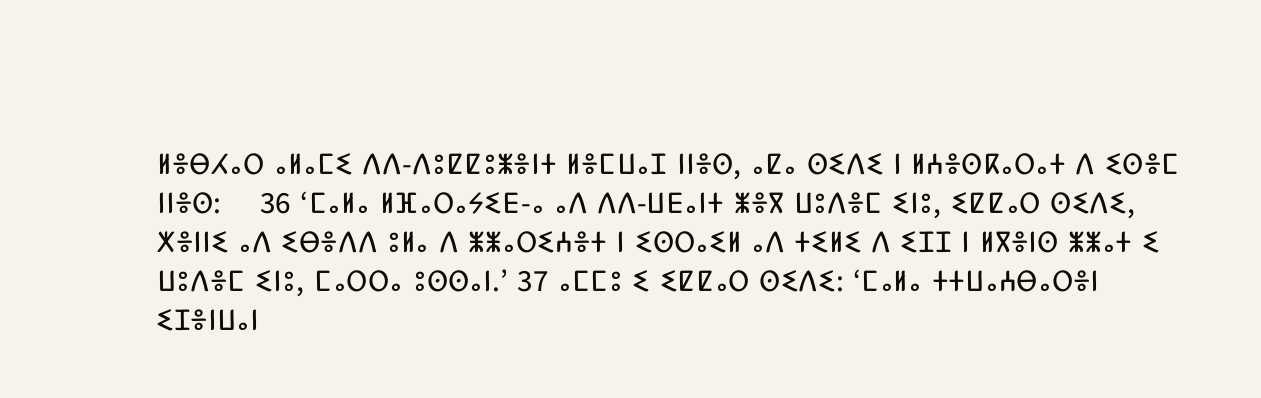ⵍⴻⴱⵃⴰⵔ ⴰⵍⴰⵎⵉ ⴷⴷ-ⴷⵓⵇⵇⵓⵥⴻⵏⵜ ⵍⴻⵎⵡⴰⵊ ⵏⵏⴻⵙ, ⴰⵇⴰ ⵙⵉⴷⵉ ⵏ ⵍⵄⴻⵙⴽⴰⵔⴰⵜ ⴷ ⵉⵙⴻⵎ ⵏⵏⴻⵙ:    36 ‘ⵎⴰⵍⴰ ⵍⴼⴰⵔⴰⵢⵉⴹ-ⴰ ⴰⴷ ⴷⴷ-ⵡⴹⴰⵏⵜ ⵥⴻⴳ ⵡⵓⴷⴻⵎ ⵉⵏⵓ, ⵉⵇⵇⴰⵔ ⵙⵉⴷⵉ, ⵅⴻⵏⵏⵉ ⴰⴷ ⵉⴱⴻⴷⴷ ⵓⵍⴰ ⴷ ⵥⵥⴰⵔⵉⵄⴻⵜ ⵏ ⵉⵙⵔⴰⵉⵍ ⴰⴷ ⵜⵉⵍⵉ ⴷ ⵉⵊⵊ ⵏ ⵍⴳⴻⵏⵙ ⵥⵥⴰⵜ ⵉ ⵡⵓⴷⴻⵎ ⵉⵏⵓ, ⵎⴰⵔⵔⴰ ⵓⵙⵙⴰⵏ.’ 37 ⴰⵎⵎⵓ ⵉ ⵉⵇⵇⴰⵔ ⵙⵉⴷⵉ: ‘ⵎⴰⵍⴰ ⵜⵜⵡⴰⵄⴱⴰⵔⴻⵏ ⵉⵊⴻⵏⵡⴰⵏ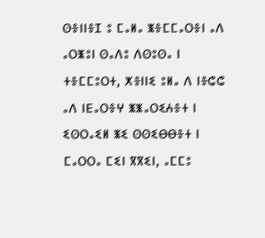ⵙⴻⵏⵏⴻⵊ ⵓ ⵎⴰⵍⴰ ⵥⴻⵎⵎⴰⵔⴻⵏ ⴰⴷ ⴰⵔⵥⵓⵏ ⵙⴰⴷⵓ ⴷⵙⵓⵙⴰ ⵏ ⵜⴻⵎⵎⵓⵔⵜ, ⵅⴻⵏⵏⵉ ⵓⵍⴰ ⴷ ⵏⴻⵛⵛ ⴰⴷ ⵏⴹⴰⵔⴻⵖ ⵥⵥⴰⵔⵉⵄⴻⵜ ⵏ ⵉⵙⵔⴰⵉⵍ ⵥⵉ ⵙⵙⵉⴱⴱⴻⵜ ⵏ ⵎⴰⵔⵔⴰ ⵎⵉⵏ ⴳⴳⵉⵏ, ⴰⵎⵎⵓ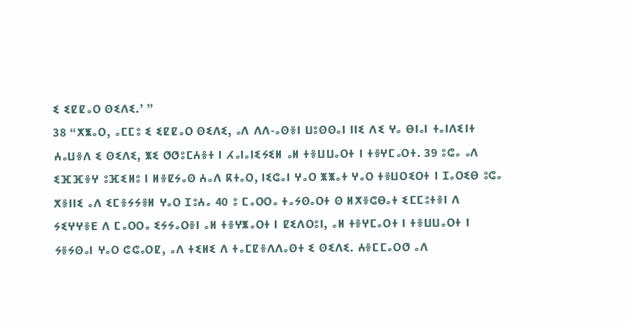ⵉ ⵉⵇⵇⴰⵔ ⵙⵉⴷⵉ.’ ”
38 “ⵅⵥⴰⵔ, ⴰⵎⵎⵓ ⵉ ⵉⵇⵇⴰⵔ ⵙⵉⴷⵉ, ⴰⴷ ⴷⴷ-ⴰⵙⴻⵏ ⵡⵓⵙⵙⴰⵏ ⵏⵏⵉ ⴷⵉ ⵖⴰ ⴱⵏⴰⵏ ⵜⴰⵏⴷⵉⵏⵜ ⵄⴰⵡⴻⴷ ⵉ ⵙⵉⴷⵉ, ⵥⵉ ⵚⵚⵓⵎⵄⴻⵜ ⵏ ⵃⴰⵏⴰⵏⵉⵢⵉⵍ ⴰⵍ ⵜⴻⵡⵡⴰⵔⵜ ⵏ ⵜⴻⵖⵎⴰⵔⵜ. 39 ⵓⵛⴰ ⴰⴷ ⵉⴼⴼⴻⵖ ⵓⴼⵉⵍⵓ ⵏ ⵍⴻⵇⵢⴰⵙ ⵄⴰⴷ ⴽⵜⴰⵔ, ⵏⵉⵛⴰⵏ ⵖⴰⵔ ⵥⵥⴰⵜ ⵖⴰⵔ ⵜⴻⵡⵔⵉⵔⵜ ⵏ ⵊⴰⵔⵉⴱ ⵓⵛⴰ ⵅⴻⵏⵏⵉ ⴰⴷ ⵉⵎⴻⵢⵢⴻⵍ ⵖⴰⵔ ⵊⵓⵄⴰ 40 ⵓ ⵎⴰⵔⵔⴰ ⵜⴰⵢⵙⴰⵔⵜ ⵙ ⵍⵅⴻⵛⴱⴰⵜ ⵉⵎⵎⵓⵜⴻⵏ ⴷ ⵢⵉⵖⵖⴻⴹ ⴷ ⵎⴰⵔⵔⴰ ⵉⵢⵢⴰⵔⴻⵏ ⴰⵍ ⵜⴻⵖⵥⴰⵔⵜ ⵏ ⵇⵉⴷⵔⵓⵏ, ⴰⵍ ⵜⴻⵖⵎⴰⵔⵜ ⵏ ⵜⴻⵡⵡⴰⵔⵜ ⵏ ⵢⴻⵢⵙⴰⵏ ⵖⴰⵔ ⵛⵛⴰⵔⵇ, ⴰⴷ ⵜⵉⵍⵉ ⴷ ⵜⴰⵎⵇⴻⴷⴷⴰⵙⵜ ⵉ ⵙⵉⴷⵉ. ⵄⴻⵎⵎⴰⵔⵚ ⴰⴷ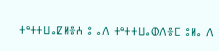ⵜᵉⵜⵜⵡⴰⵇⵍⴻⵄ ⵓ ⴰⴷ ⵜᵉⵜⵜⵡⴰⵀⴷⴻⵎ ⵓⵍⴰ ⴷ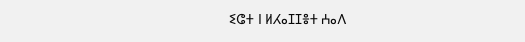ⵉⵛⵜ ⵏ ⵍⵃⴰⵊⵊⴻⵜ ⵄⴰⴷ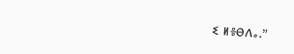ⵉ ⵍⴻⴱⴷⴰ.”